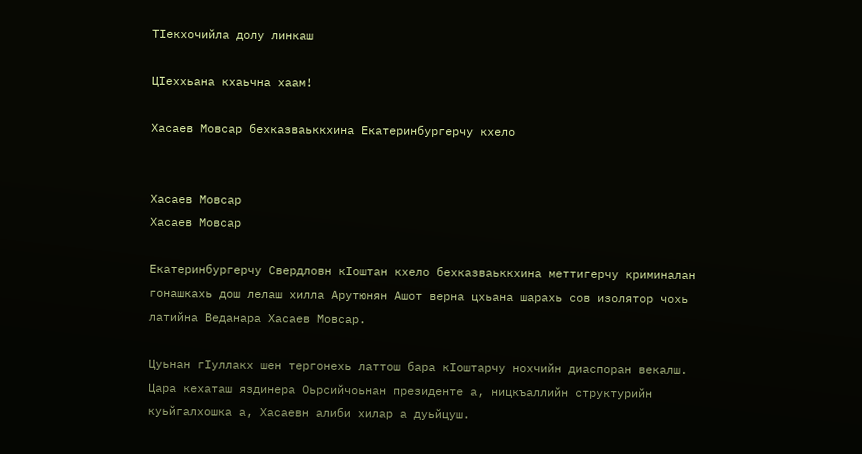ТIекхочийла долу линкаш

ЦIеххьана кхаьчна хаам!

Хасаев Мовсар бехказваьккхина Екатеринбургерчу кхело


Хасаев Мовсар
Хасаев Мовсар

Екатеринбургерчу Свердловн кIоштан кхело бехказваьккхина меттигерчу криминалан гонашкахь дош лелаш хилла Арутюнян Ашот верна цхьана шарахь сов изолятор чохь латийна Веданара Хасаев Мовсар.

Цуьнан гIуллакх шен тергонехь латтош бара кIоштарчу нохчийн диаспоран векалш. Цара кехаташ яздинера Оьрсийчоьнан президенте а, ницкъаллийн структурийн куьйгалхошка а, Хасаевн алиби хилар а дуьйцуш.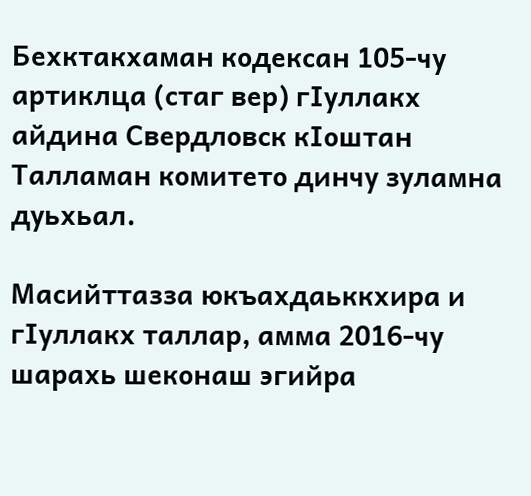Бехктакхаман кодексан 105-чу артиклца (стаг вер) гIуллакх айдина Свердловск кIоштан Талламан комитето динчу зуламна дуьхьал.

Масийттазза юкъахдаьккхира и гIуллакх таллар, амма 2016-чу шарахь шеконаш эгийра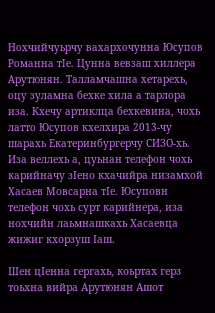Нохчийчуьрчу вахархочунна Юсупов Романна тIе. Цунна вевзаш хиллера Арутюнян. Талламчашна хетарехь, оцу зуламна бехке хила а тарлора иза. Кхечу артиклца бехкевина, чохь латто Юсупов кхелхира 2013-чу шарахь Екатеринбургерчу СИЗО-хь. Иза веллехь а, цуьнан телефон чохь карийначу зIено кхачийра низамхой Хасаев Мовсарна тIе. Юсуповн телефон чохь сурт карийнера, иза нохчийн лаьмнашкахь Хасаевца жижиг кхорзуш Iаш.

Шен цIенна гергахь, коьртах герз тоьхна вийра Арутюнян Ашот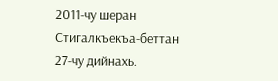2011-чу шеран Стигалкъекъа-беттан 27-чу дийнахь.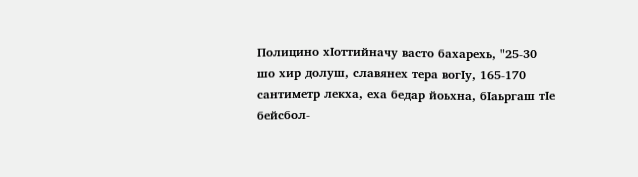Полицино хIоттийначу васто бахарехь, "25-30 шо хир долуш, славянех тера вогIу, 165-170 сантиметр лекха, еха бедар йоьхна, бIаьргаш тIе бейсбол-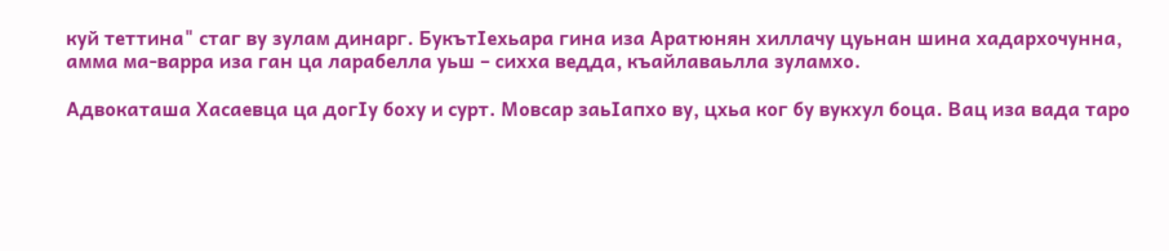куй теттина" стаг ву зулам динарг. БукътIехьара гина иза Аратюнян хиллачу цуьнан шина хадархочунна, амма ма-варра иза ган ца ларабелла уьш – сихха ведда, къайлаваьлла зуламхо.

Адвокаташа Хасаевца ца догIу боху и сурт. Мовсар заьIапхо ву, цхьа ког бу вукхул боца. Вац иза вада таро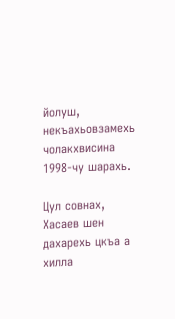йолуш, некъахьовзамехь чолакхвисина 1998-чу шарахь.

Цул совнах, Хасаев шен дахарехь цкъа а хилла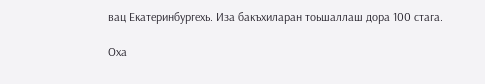вац Екатеринбургехь. Иза бакъхиларан тоьшаллаш дора 100 стага.

Оха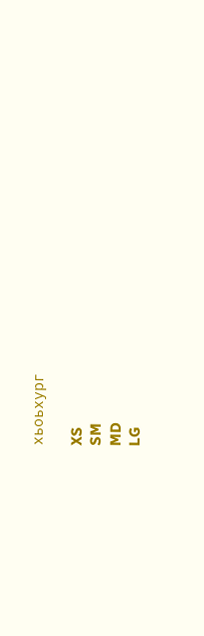хьоьхург

XS
SM
MD
LG